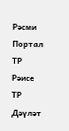Рәсми Портал
ТР Рәисе
ТР Дәүләт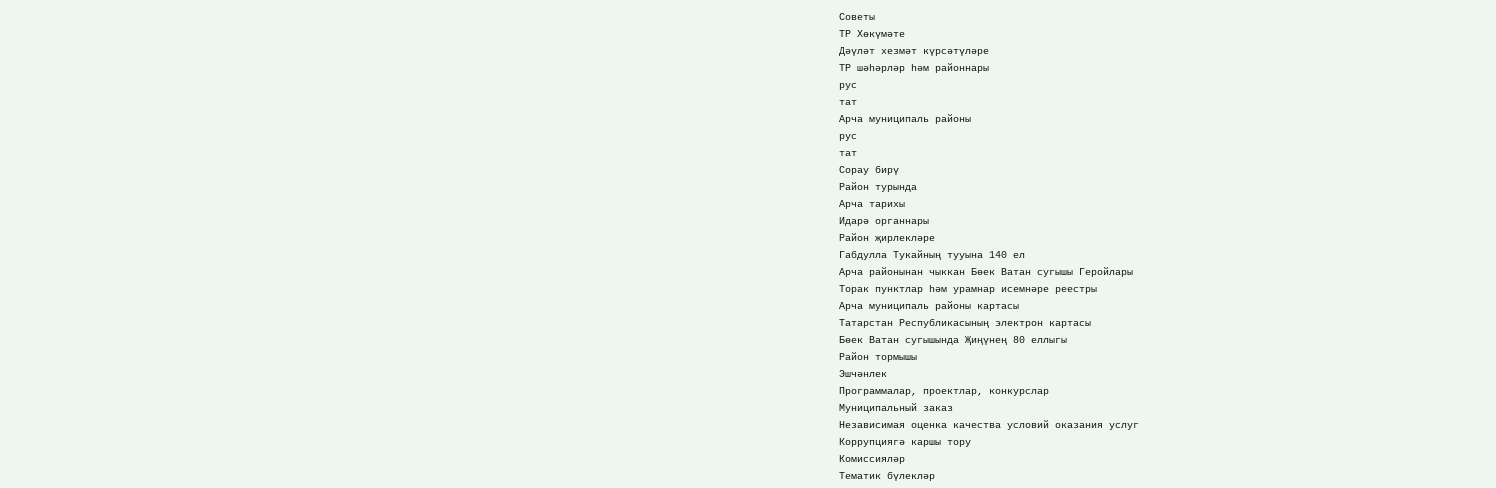Советы
ТР Хөкүмәте
Дәүләт хезмәт күрсәтүләре
ТР шәһәрләр һәм районнары
рус
тат
Арча муниципаль районы
рус
тат
Сорау бирү
Район турында
Арча тарихы
Идарә органнары
Район җирлекләре
Габдулла Тукайның тууына 140 ел
Арча районынан чыккан Бөек Ватан сугышы Геройлары
Торак пунктлар һәм урамнар исемнәре реестры
Арча муниципаль районы картасы
Татарстан Республикасының электрон картасы
Бөек Ватан сугышында Җиңүнең 80 еллыгы
Район тормышы
Эшчәнлек
Программалар, проектлар, конкурслар
Муниципальный заказ
Независимая оценка качества условий оказания услуг
Коррупциягә каршы тору
Комиссияләр
Тематик бүлекләр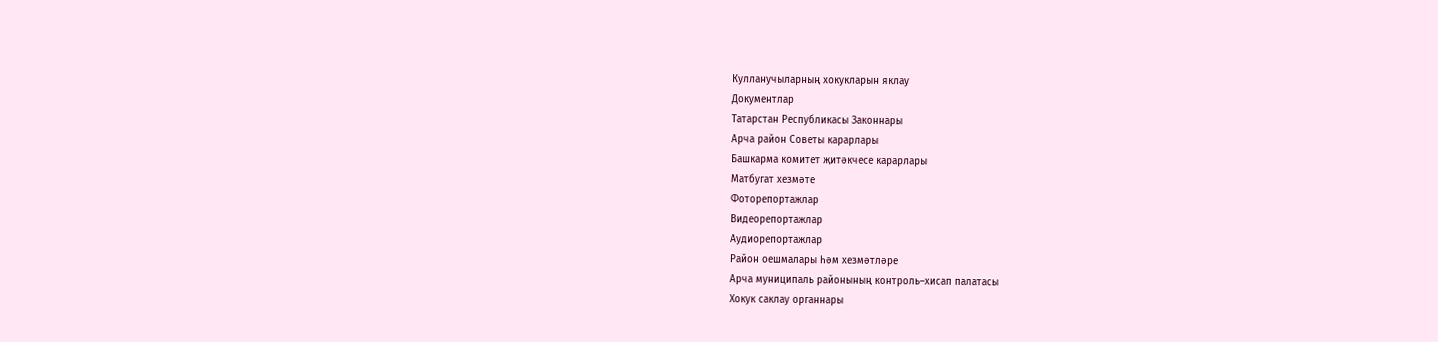Кулланучыларның хокукларын яклау
Документлар
Татарстан Республикасы Законнары
Арча район Советы карарлары
Башкарма комитет җитәкчесе карарлары
Матбугат хезмәте
Фоторепортажлар
Видеорепортажлар
Аудиорепортажлар
Район оешмалары һәм хезмәтләре
Арча муниципаль районының контроль–хисап палатасы
Хокук саклау органнары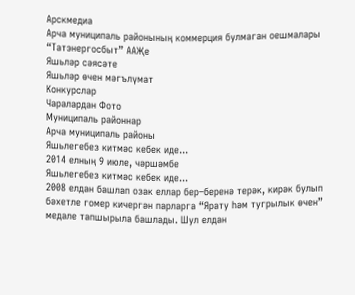Арскмедиа
Арча муниципаль районының коммерция булмаган оешмалары
“Татэнергосбыт” ААҖе
Яшьләр сәясәте
Яшьләр өчен мәгълүмат
Конкурслар
Чаралардан Фото
Муниципаль районнар
Арча муниципаль районы
Яшьлегебез китмәс кебек иде...
2014 елның 9 июле, чәршәмбе
Яшьлегебез китмәс кебек иде...
2008 елдан башлап озак еллар бер–беренә терәк, кирәк булып бәхетле гомер кичергән парларга “Ярату һәм тугрылык өчен” медале тапшырыла башлады. Шул елдан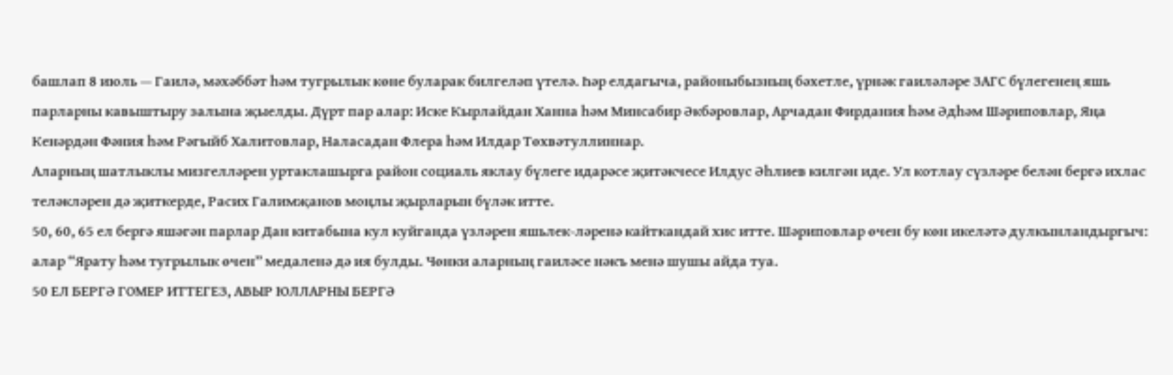башлап 8 июль — Гаилә, мәхәббәт һәм тугрылык көне буларак билгеләп үтелә. Һәр елдагыча, районыбызның бәхетле, үрнәк гаиләләре ЗАГС бүлегенең яшь парларны кавыштыру залына җыелды. Дүрт пар алар: Иске Кырлайдан Ханна һәм Минсабир Әкбәровлар, Арчадан Фирдания һәм Әдһәм Шәриповлар, Яңа Кенәрдән Фәния һәм Рәгыйб Халитовлар, Наласадан Флера һәм Илдар Төхвәтуллиннар.
Аларның шатлыклы мизгелләрен уртаклашырга район социаль яклау бүлеге идарәсе җитәкчесе Илдус Әһлиев килгән иде. Ул котлау сүзләре белән бергә ихлас теләкләрен дә җиткерде, Расих Галимҗанов моңлы җырларын бүләк итте.
50, 60, 65 ел бергә яшәгән парлар Дан китабына кул куйганда үзләрен яшьлек-ләренә кайткандай хис итте. Шәриповлар өчен бу көн икеләтә дулкынландыргыч: алар “Ярату һәм тугрылык өчен” медаленә дә ия булды. Чөнки аларның гаиләсе нәкъ менә шушы айда туа.
50 ЕЛ БЕРГӘ ГОМЕР ИТТЕГЕЗ, АВЫР ЮЛЛАРНЫ БЕРГӘ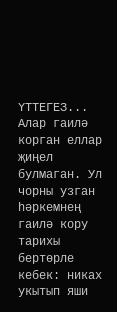ҮТТЕГЕЗ...
Алар гаилә корган еллар җиңел булмаган. Ул чорны узган һәркемнең гаилә кору тарихы бертөрле кебек: никах укытып яши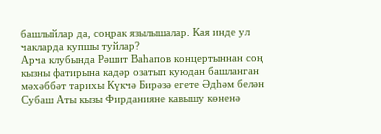башлыйлар да, соңрак язылышалар. Кая инде ул чакларда купшы туйлар?
Арча клубында Рәшит Ваһапов концертыннан соң кызны фатирына кадәр озатып куюдан башланган мәхәббәт тарихы Күкчә Бирәзә егете Әдһәм белән Субаш Аты кызы Фирданияне кавышу көненә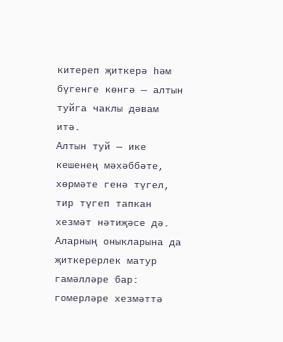китереп җиткерә һәм бүгенге көнгә — алтын туйга чаклы дәвам итә.
Алтын туй — ике кешенең мәхәббәте, хөрмәте генә түгел, тир түгеп тапкан хезмәт нәтиҗәсе дә. Аларның оныкларына да җиткерерлек матур гамәлләре бар: гомерләре хезмәттә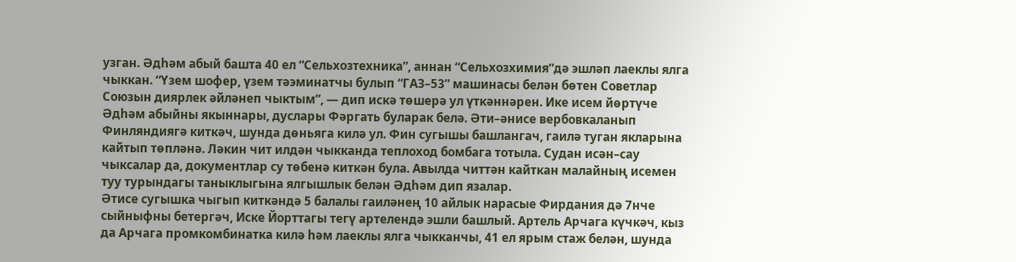узган. Әдһәм абый башта 40 ел “Сельхозтехника”, аннан “Сельхозхимия”дә эшләп лаеклы ялга чыккан. “Үзем шофер, үзем тәэминатчы булып “ГАЗ–53” машинасы белән бөтен Советлар Союзын диярлек әйләнеп чыктым”, — дип искә төшерә ул үткәннәрен. Ике исем йөртүче Әдһәм абыйны якыннары, дуслары Фәргать буларак белә. Әти–әнисе вербовкаланып Финляндиягә киткәч, шунда дөньяга килә ул. Фин сугышы башлангач, гаилә туган якларына кайтып төпләнә. Ләкин чит илдән чыкканда теплоход бомбага тотыла. Судан исән–сау чыксалар да, документлар су төбенә киткән була. Авылда читтән кайткан малайның исемен туу турындагы таныклыгына ялгышлык белән Әдһәм дип язалар.
Әтисе сугышка чыгып киткәндә 5 балалы гаиләнең 10 айлык нарасые Фирдания дә 7нче сыйныфны бетергәч, Иске Йорттагы тегү артелендә эшли башлый. Артель Арчага күчкәч, кыз да Арчага промкомбинатка килә һәм лаеклы ялга чыкканчы, 41 ел ярым стаж белән, шунда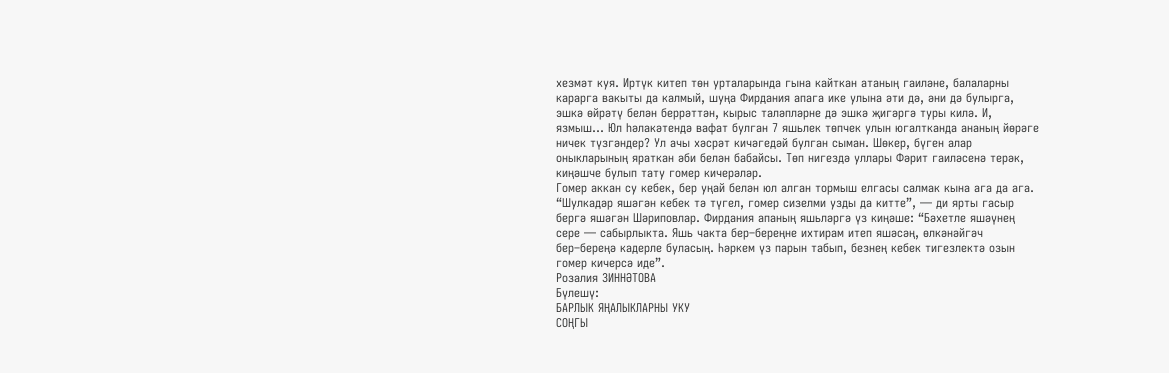хезмәт куя. Иртүк китеп төн урталарында гына кайткан атаның гаиләне, балаларны карарга вакыты да калмый, шуңа Фирдания апага ике улына әти дә, әни дә булырга, эшкә өйрәтү белән беррәттән, кырыс таләпләрне дә эшкә җигәргә туры килә. И, язмыш... Юл һәлакәтендә вафат булган 7 яшьлек төпчек улын югалтканда ананың йөрәге ничек түзгәндер? Ул ачы хәсрәт кичәгедәй булган сыман. Шөкер, бүген алар оныкларының яраткан әби белән бабайсы. Төп нигездә уллары Фәрит гаиләсенә терәк, киңәшче булып тату гомер кичерәләр.
Гомер аккан су кебек, бер уңай белән юл алган тормыш елгасы салмак кына ага да ага. “Шулкадәр яшәгән кебек тә түгел, гомер сизелми узды да китте”, — ди ярты гасыр бергә яшәгән Шәриповлар. Фирдания апаның яшьләргә үз киңәше: “Бәхетле яшәүнең сере — сабырлыкта. Яшь чакта бер–береңне ихтирам итеп яшәсәң, өлкәнәйгәч бер–береңә кадерле буласың. Һәркем үз парын табып, безнең кебек тигезлектә озын гомер кичерсә иде”.
Розалия ЗИННӘТОВА
Бүлешү:
БАРЛЫК ЯҢАЛЫКЛАРНЫ УКУ
СОҢГЫ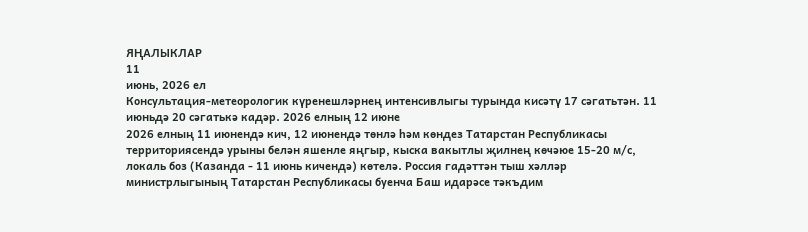ЯҢАЛЫКЛАР
11
июнь, 2026 ел
Консультация-метеорологик күренешләрнең интенсивлыгы турында кисәтү 17 сәгатьтән. 11 июньдә 20 сәгатькә кадәр. 2026 елның 12 июне
2026 елның 11 июнендә кич, 12 июнендә төнлә һәм көндез Татарстан Республикасы территориясендә урыны белән яшенле яңгыр, кыска вакытлы җилнең көчәюе 15-20 м/с, локаль боз (Казанда - 11 июнь кичендә) көтелә. Россия гадәттән тыш хәлләр министрлыгының Татарстан Республикасы буенча Баш идарәсе тәкъдим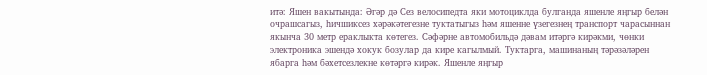итә: Яшен вакытында: Әгәр дә Сез велосипедта яки мотоциклда булганда яшенле яңгыр белән очрашсагыз, һичшиксез хәрәкәтегезне туктатыгыз һәм яшенне үзегезнең транспорт чарасыннан якынча 30 метр ераклыкта көтегез. Сәфәрне автомобильдә дәвам итәргә кирәкми, чөнки электроника эшендә хокук бозулар да кире кагылмый. Туктарга, машинаның тәрәзәләрен ябарга һәм бәхетсезлекне көтәргә кирәк. Яшенле яңгыр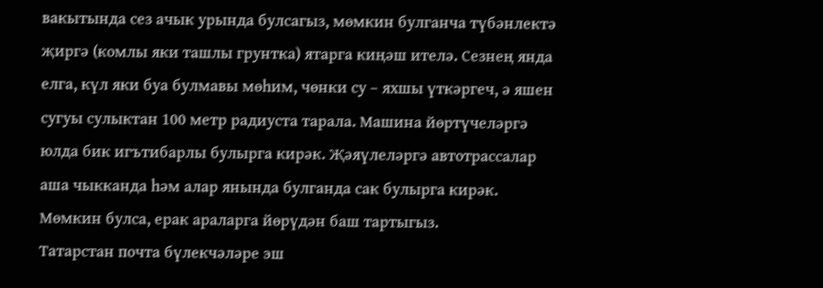вакытында сез ачык урында булсагыз, мөмкин булганча түбәнлектә җиргә (комлы яки ташлы грунтка) ятарга киңәш ителә. Сезнең янда елга, күл яки буа булмавы мөһим, чөнки су – яхшы үткәргеч, ә яшен сугуы сулыктан 100 метр радиуста тарала. Машина йөртүчеләргә юлда бик игътибарлы булырга кирәк. Җәяүлеләргә автотрассалар аша чыкканда һәм алар янында булганда сак булырга кирәк. Мөмкин булса, ерак араларга йөрүдән баш тартыгыз.
Татарстан почта бүлекчәләре эш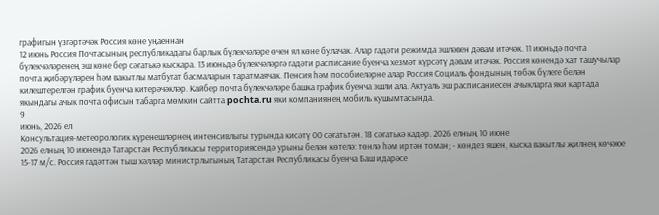графигын үзгәртәчәк Россия көне уңаеннан
12 июнь Россия Почтасының республикадагы барлык бүлекчәләре өчен ял көне булачак. Алар гадәти режимда эшләвен дәвам итәчәк. 11 июньдә почта бүлекчәләренең эш көне бер сәгатькә кыскара. 13 июньдә бүлекчәләргә гадәти расписание буенча хезмәт күрсәтү дәвам итәчәк. Россия көнендә хат ташучылар почта җибәрүләрен һәм вакытлы матбугат басмаларын таратмаячак. Пенсия һәм пособиеләрне алар Россия Социаль фондының төбәк бүлеге белән килештерелгән график буенча китерәчәкләр. Кайбер почта бүлекчәләре башка график буенча эшли ала. Актуаль эш расписаниесен ачыкларга яки картада якындагы ачык почта офисын табарга мөмкин сайтта pochta.ru яки компаниянең мобиль кушымтасында.
9
июнь, 2026 ел
Консультация-метеорологик күренешләрнең интенсивлыгы турында кисәтү 00 сәгатьтән. 18 сәгатькә кадәр. 2026 елның 10 июне
2026 елның 10 июнендә Татарстан Республикасы территориясендә урыны белән көтелә: төнлә һәм иртән томан; - көндез яшен, кыска вакытлы җилнең көчәюе 15-17 м/с. Россия гадәттән тыш хәлләр министрлыгының Татарстан Республикасы буенча Баш идарәсе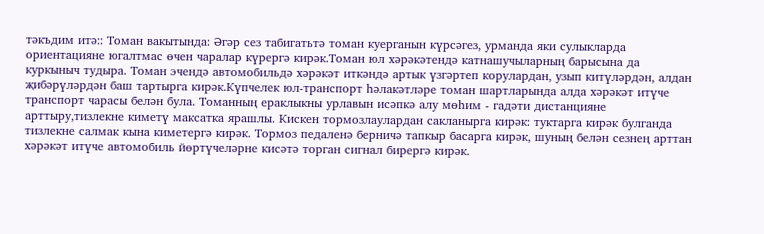тәкъдим итә:: Томан вакытында: Әгәр сез табигатьтә томан куерганын күрсәгез, урманда яки сулыкларда ориентацияне югалтмас өчен чаралар күрергә кирәк.Томан юл хәрәкәтендә катнашучыларның барысына да куркыныч тудыра. Томан эчендә автомобильдә хәрәкәт иткәндә артык үзгәртеп корулардан, узып китүләрдән, алдан җибәрүләрдән баш тартырга кирәк.Күпчелек юл-транспорт һәлакәтләре томан шартларында алда хәрәкәт итүче транспорт чарасы белән була. Томанның ераклыкны урлавын исәпкә алу мөһим - гадәти дистанцияне арттыру,тизлекне киметү максатка ярашлы. Кискен тормозлаулардан сакланырга кирәк: туктарга кирәк булганда тизлекне салмак кына киметергә кирәк. Тормоз педаленә берничә тапкыр басарга кирәк, шуның белән сезнең арттан хәрәкәт итүче автомобиль йөртүчеләрне кисәтә торган сигнал бирергә кирәк.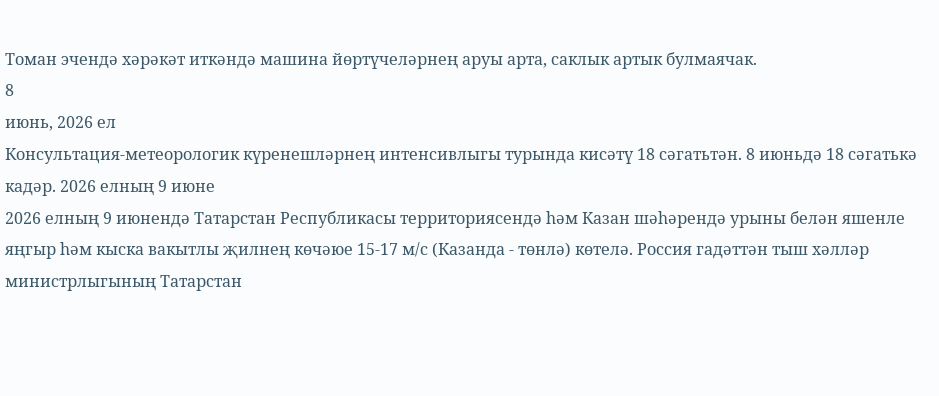Томан эчендә хәрәкәт иткәндә машина йөртүчеләрнең аруы арта, саклык артык булмаячак.
8
июнь, 2026 ел
Консультация-метеорологик күренешләрнең интенсивлыгы турында кисәтү 18 сәгатьтән. 8 июньдә 18 сәгатькә кадәр. 2026 елның 9 июне
2026 елның 9 июнендә Татарстан Республикасы территориясендә һәм Казан шәһәрендә урыны белән яшенле яңгыр һәм кыска вакытлы җилнең көчәюе 15-17 м/с (Казанда - төнлә) көтелә. Россия гадәттән тыш хәлләр министрлыгының Татарстан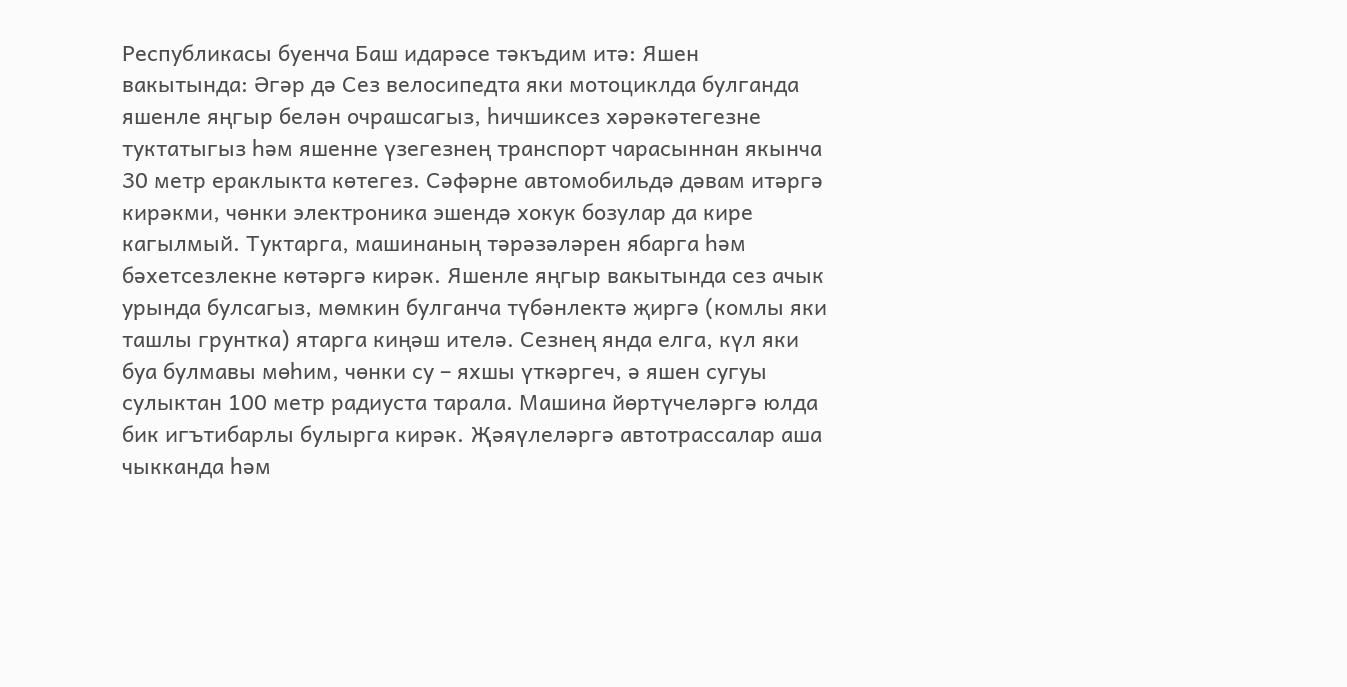Республикасы буенча Баш идарәсе тәкъдим итә: Яшен вакытында: Әгәр дә Сез велосипедта яки мотоциклда булганда яшенле яңгыр белән очрашсагыз, һичшиксез хәрәкәтегезне туктатыгыз һәм яшенне үзегезнең транспорт чарасыннан якынча 30 метр ераклыкта көтегез. Сәфәрне автомобильдә дәвам итәргә кирәкми, чөнки электроника эшендә хокук бозулар да кире кагылмый. Туктарга, машинаның тәрәзәләрен ябарга һәм бәхетсезлекне көтәргә кирәк. Яшенле яңгыр вакытында сез ачык урында булсагыз, мөмкин булганча түбәнлектә җиргә (комлы яки ташлы грунтка) ятарга киңәш ителә. Сезнең янда елга, күл яки буа булмавы мөһим, чөнки су – яхшы үткәргеч, ә яшен сугуы сулыктан 100 метр радиуста тарала. Машина йөртүчеләргә юлда бик игътибарлы булырга кирәк. Җәяүлеләргә автотрассалар аша чыкканда һәм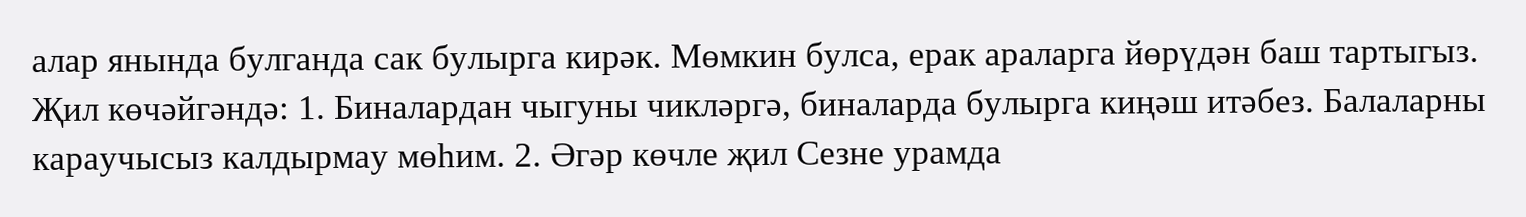алар янында булганда сак булырга кирәк. Мөмкин булса, ерак араларга йөрүдән баш тартыгыз. Җил көчәйгәндә: 1. Биналардан чыгуны чикләргә, биналарда булырга киңәш итәбез. Балаларны караучысыз калдырмау мөһим. 2. Әгәр көчле җил Сезне урамда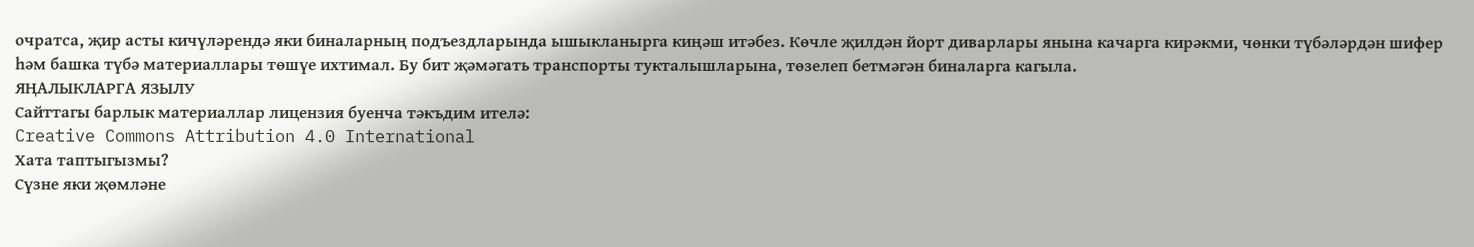очратса, җир асты кичүләрендә яки биналарның подъездларында ышыкланырга киңәш итәбез. Көчле җилдән йорт диварлары янына качарга кирәкми, чөнки түбәләрдән шифер һәм башка түбә материаллары төшүе ихтимал. Бу бит җәмәгать транспорты тукталышларына, төзелеп бетмәгән биналарга кагыла.
ЯҢАЛЫКЛАРГА ЯЗЫЛУ
Сайттагы барлык материаллар лицензия буенча тәкъдим ителә:
Creative Commons Attribution 4.0 International
Хата таптыгызмы?
Сүзне яки җөмләне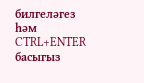билгеләгез һәм CTRL+ENTER басыгыз